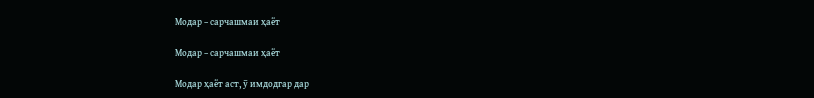Модар – сарчашмаи ҳаёт

Модар – сарчашмаи ҳаёт

Модар ҳаёт аст, ӯ имдодгар дар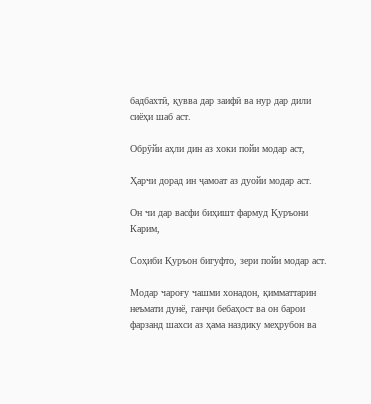бадбахтӣ, қувва дар заифӣ ва нур дар дили сиёҳи шаб аст.

Обрӯйи аҳли дин аз хоки пойи модар аст,

Ҳарчи дорад ин ҷамоат аз дуойи модар аст.

Он чи дар васфи биҳишт фармуд Қуръони Карим,

Соҳиби Қуръон бигуфто, зери пойи модар аст.

Модар чароғу чашми хонадон, қимматтарин неъмати дунё, ганҷи бебаҳост ва он барои фарзанд шахси аз ҳама наздику меҳрубон ва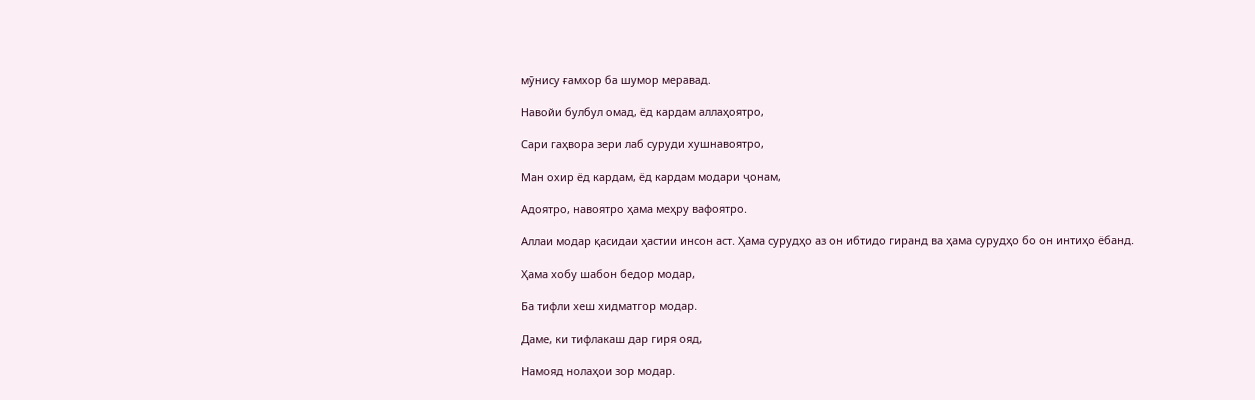мӯнису ғамхор ба шумор меравад.

Навойи булбул омад, ёд кардам аллаҳоятро,

Сари гаҳвора зери лаб суруди хушнавоятро,

Ман охир ёд кардам, ёд кардам модари ҷонам,

Адоятро, навоятро ҳама меҳру вафоятро.

Аллаи модар қасидаи ҳастии инсон аст. Ҳама сурудҳо аз он ибтидо гиранд ва ҳама сурудҳо бо он интиҳо ёбанд.

Ҳама хобу шабон бедор модар,

Ба тифли хеш хидматгор модар.

Даме, ки тифлакаш дар гиря ояд,

Намояд нолаҳои зор модар.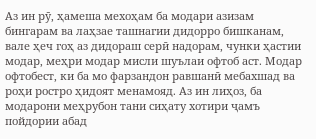Аз ин рӯ, ҳамеша мехоҳам ба модари азизам бингарам ва лаҳзае ташнагии дидорро бишканам, вале ҳеч гоҳ аз дидораш серӣ надорам, чунки ҳастии модар, меҳри модар мисли шуълаи офтоб аст. Модар офтобест, ки ба мо фарзандон равшанӣ мебахшад ва роҳи ростро ҳидоят менамояд. Аз ин лиҳоз, ба модарони меҳрубон тани сиҳату хотири ҷамъ пойдории абад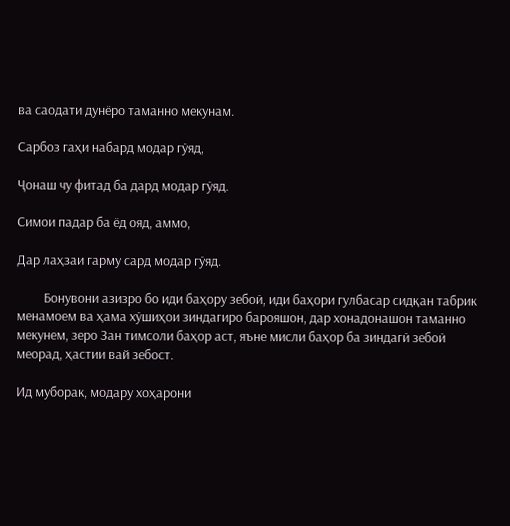ва саодати дунёро таманно мекунам.

Сарбоз гаҳи набард модар гӯяд,

Ҷонаш чу фитад ба дард модар гӯяд.

Симои падар ба ёд ояд, аммо,

Дар лаҳзаи гарму сард модар гӯяд.

         Бонувони азизро бо иди баҳору зебоӣ, иди баҳори гулбасар сидқан табрик менамоем ва ҳама хӯшиҳои зиндагиро барояшон, дар хонадонашон таманно мекунем, зеро Зан тимсоли баҳор аст, яъне мисли баҳор ба зиндагӣ зебоӣ меорад, ҳастии вай зебост.

Ид муборак, модару хоҳарони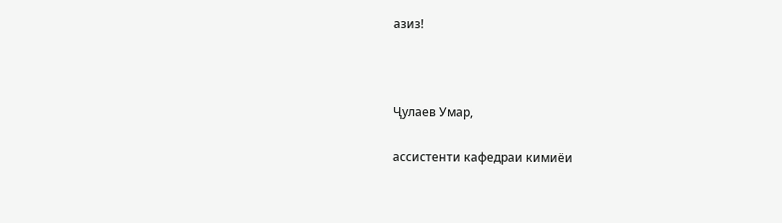азиз!



Ҷулаев Умар,

ассистенти кафедраи кимиёи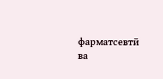фарматсевтӣ ва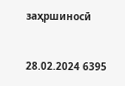заҳршиносӣ


28.02.2024 6395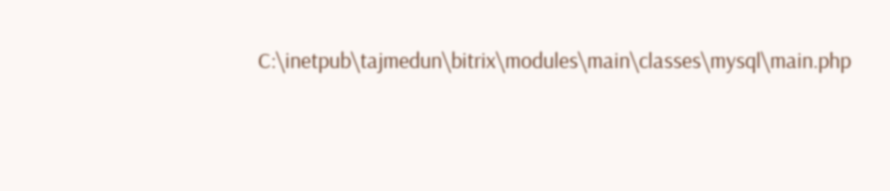C:\inetpub\tajmedun\bitrix\modules\main\classes\mysql\main.php